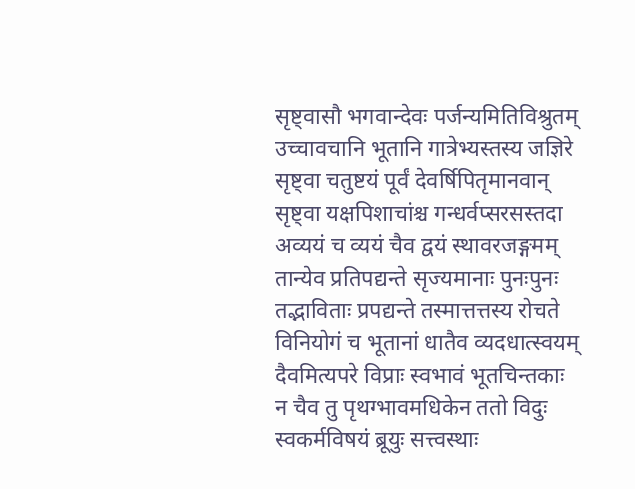सृष्ट्वासौ भगवान्देवः पर्जन्यमितिविश्रुतम्
उच्चावचानि भूतानि गात्रेभ्यस्तस्य जज्ञिरे
सृष्ट्वा चतुष्टयं पूर्वं देवर्षिपितृमानवान्
सृष्ट्वा यक्षपिशाचांश्च गन्धर्वप्सरसस्तदा
अव्ययं च व्ययं चैव द्वयं स्थावरजङ्गमम्
तान्येव प्रतिपद्यन्ते सृज्यमानाः पुनःपुनः
तद्भाविताः प्रपद्यन्ते तस्मात्तत्तस्य रोचते
विनियोगं च भूतानां धातैव व्यदधात्स्वयम्
दैवमित्यपरे विप्राः स्वभावं भूतचिन्तकाः
न चैव तु पृथग्भावमधिकेन ततो विदुः
स्वकर्मविषयं ब्रूयुः सत्त्वस्थाः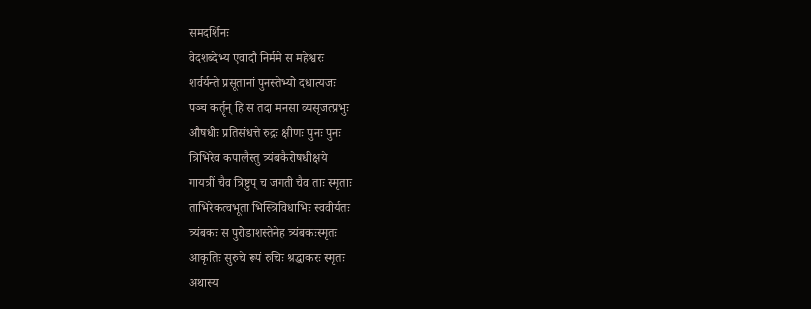समदर्शिनः
वेदशब्देभ्य एवादौ निर्ममे स महेश्वरः
शर्वर्यन्ते प्रसूतानां पुनस्तेभ्यो दधात्यजः
पञ्च कर्तॄन् हि स तदा मनसा व्यसृजत्प्रभुः
औषधीः प्रतिसंधत्ते रुद्रः क्षीणः पुनः पुनः
त्रिभिरेव कपालैस्तु त्र्यंबकैरोषधीक्षये
गायत्रीं चैव त्रिष्टुप् च जगती चैव ताः स्मृताः
ताभिरेकत्वभूता भिस्त्रिविधाभिः स्ववीर्यतः
त्र्यंबकः स पुरोडाशस्तेनेह त्र्यंबकःस्मृतः
आकृतिः सुरुचे रूपं रुचिः श्रद्धाकरः स्मृतः
अथास्य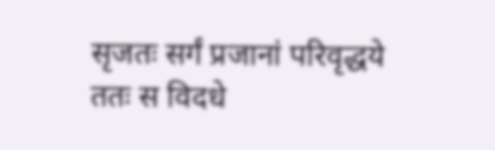सृजतः सर्गं प्रजानां परिवृद्धये
ततः स विदधे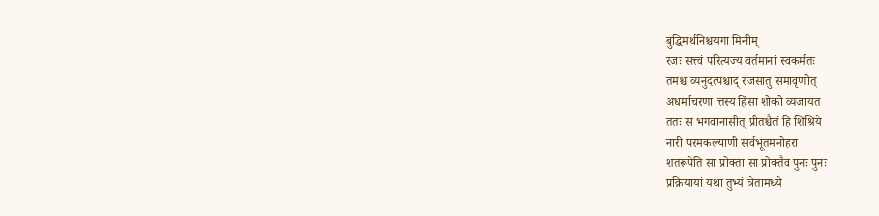बुद्धिमर्थनिश्चयगा मिनीम्
रजः सत्त्वं परित्यज्य वर्तमानां स्वकर्मतः
तमश्च व्यनुदत्पश्चाद् रजसातु समावृणोत्
अधर्माचरणा त्तस्य हिंसा शोको व्यजायत
ततः स भगवानासीत् प्रीतश्चैतं हि शिश्रिये
नारी परमकल्याणी सर्वभूतमनोहरा
शतरूपेति सा प्रोक्ता सा प्रोक्तैव पुनः पुनः
प्रक्रियायां यथा तुभ्यं त्रेतामध्ये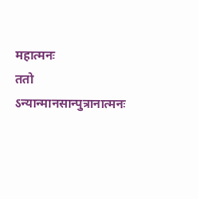महात्मनः
ततो ऽन्यान्मानसान्पुत्रानात्मनः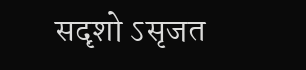सदृशो ऽसृजत